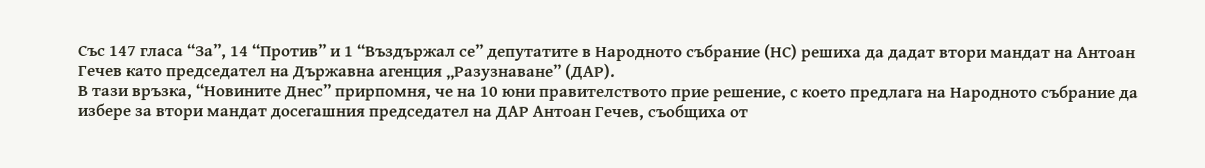Със 147 гласа “За”, 14 “Против” и 1 “Въздържал се” депутатите в Народното събрание (НС) решиха да дадат втори мандат на Антоан Гечев като председател на Държавна агенция „Разузнаване” (ДАР).
В тази връзка, “Новините Днес” прирпомня, че на 10 юни правителството прие решение, с което предлага на Народното събрание да избере за втори мандат досегашния председател на ДАР Антоан Гечев, съобщиха от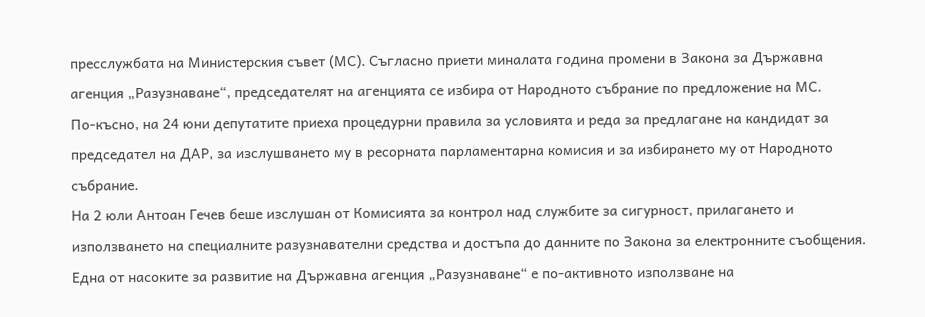пресслужбата на Министерския съвет (МС). Съгласно приети миналата година промени в Закона за Държавна агенция „Разузнаване“, председателят на агенцията се избира от Народното събрание по предложение на МС.
По-късно, на 24 юни депутатите приеха процедурни правила за условията и реда за предлагане на кандидат за председател на ДАР, за изслушването му в ресорната парламентарна комисия и за избирането му от Народното събрание.
На 2 юли Антоан Гечев беше изслушан от Комисията за контрол над службите за сигурност, прилагането и използването на специалните разузнавателни средства и достъпа до данните по Закона за електронните съобщения. Една от насоките за развитие на Държавна агенция „Разузнаване“ е по-активното използване на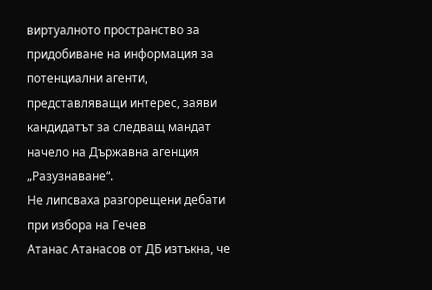виртуалното пространство за придобиване на информация за потенциални агенти, представляващи интерес, заяви кандидатът за следващ мандат начело на Държавна агенция „Разузнаване“.
Не липсваха разгорещени дебати при избора на Гечев
Атанас Атанасов от ДБ изтъкна, че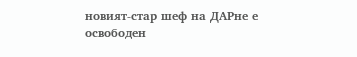новият-стар шеф на ДАРне е освободен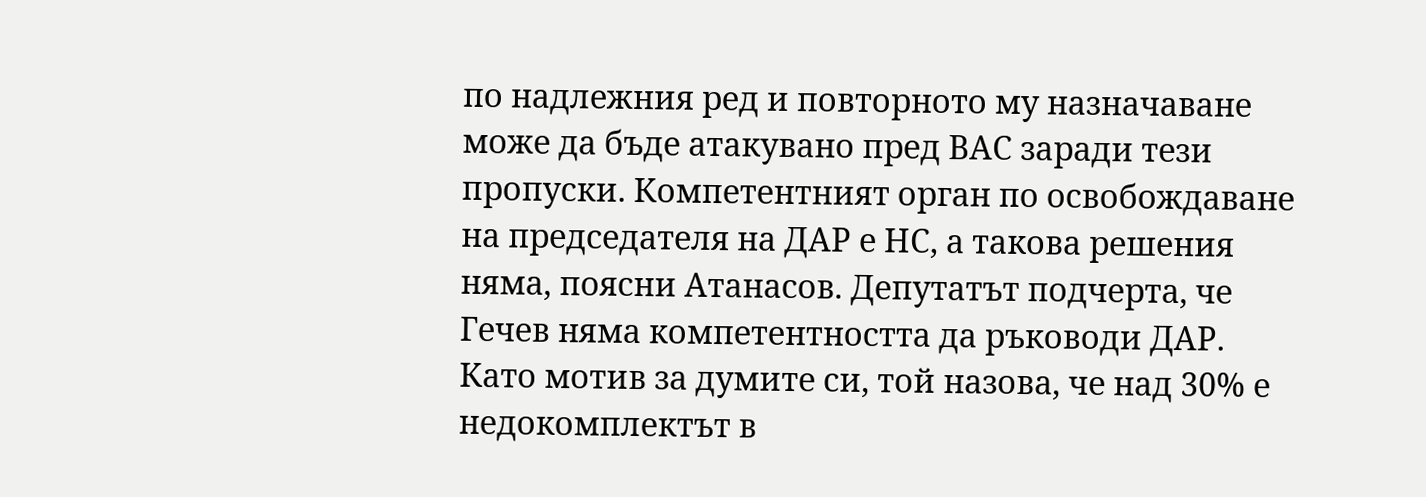по надлежния ред и повторното му назначаване може да бъде атакувано пред ВАС заради тези пропуски. Компетентният орган по освобождаване на председателя на ДАР е НС, а такова решения няма, поясни Атанасов. Депутатът подчерта, че Гечев няма компетентността да ръководи ДАР. Като мотив за думите си, той назова, че над 30% е недокомплектът в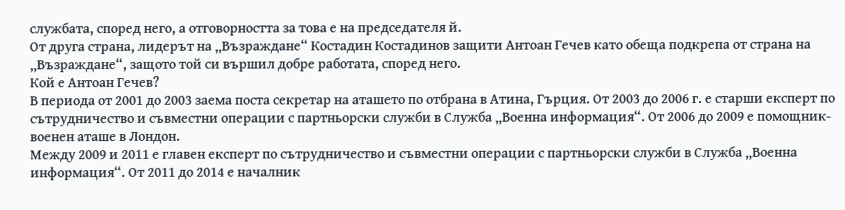службата, според него, а отговорността за това е на председателя й.
От друга страна, лидерът на „Възраждане“ Костадин Костадинов защити Антоан Гечев като обеща подкрепа от страна на „Възраждане“, защото той си вършил добре работата, според него.
Кой е Антоан Гечев?
В периода от 2001 до 2003 заема поста секретар на аташето по отбрана в Атина, Гърция. От 2003 до 2006 г. е старши експерт по сътрудничество и съвместни операции с партньорски служби в Служба „Военна информация“. От 2006 до 2009 е помощник-военен аташе в Лондон.
Между 2009 и 2011 е главен експерт по сътрудничество и съвместни операции с партньорски служби в Служба „Военна информация“. От 2011 до 2014 е началник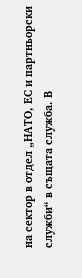на сектор в отдел „НАТО, ЕС и партньорски служби“ в същата служба. В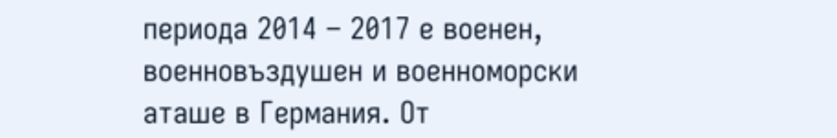периода 2014 – 2017 е военен, военновъздушен и военноморски аташе в Германия. От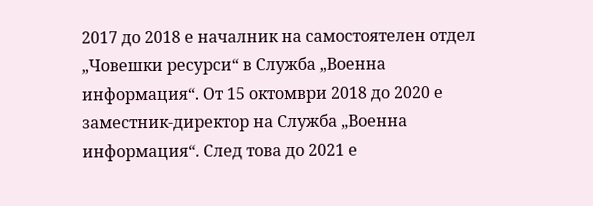2017 до 2018 е началник на самостоятелен отдел „Човешки ресурси“ в Служба „Военна информация“. От 15 октомври 2018 до 2020 е заместник-директор на Служба „Военна информация“. След това до 2021 е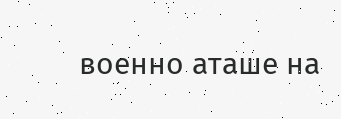военно аташе на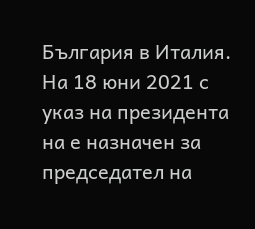България в Италия. На 18 юни 2021 с указ на президента на е назначен за председател на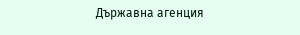Държавна агенция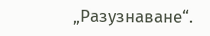„Разузнаване“.